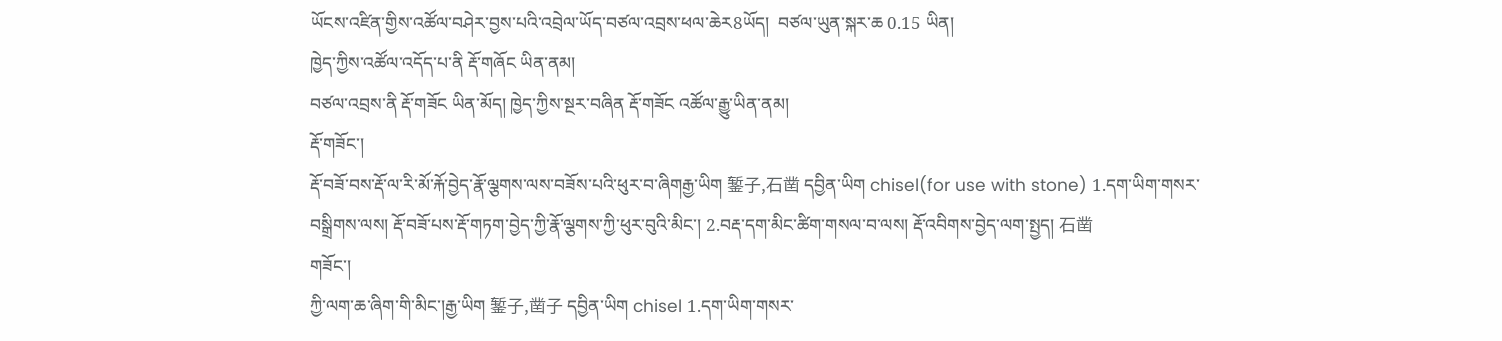ཡོངས་འཛིན་གྱིས་འཚོལ་བཤེར་བྱས་པའི་འབྲེལ་ཡོད་བཙལ་འབྲས་ཕལ་ཆེར8ཡོད།  བཙལ་ཡུན་སྐར་ཆ 0.15 ཡིན།
ཁྱེད་ཀྱིས་འཚོལ་འདོད་པ་ནི རྡོ་གཞོང ཡིན་ནམ།
བཙལ་འབྲས་ནི རྡོ་གཟོང ཡིན་མོད། ཁྱེད་ཀྱིས་སྔར་བཞིན རྡོ་གཟོང འཚོལ་རྒྱུ་ཡིན་ནམ།
རྡོ་གཟོང་།
རྡོ་བཟོ་བས་རྡོ་ལ་རི་མོ་རྐོ་བྱེད་རྣོ་ལྕགས་ལས་བཟོས་པའི་ཕུར་བ་ཞིགརྒྱ་ཡིག 錾子,石凿 དབྱིན་ཡིག chisel(for use with stone) 1.དག་ཡིག་གསར་བསྒྲིགས་ལས། རྡོ་བཟོ་པས་རྡོ་གཏག་བྱེད་ཀྱི་རྣོ་ལྕགས་ཀྱི་ཕུར་བུའི་མིང་། 2.བརྡ་དག་མིང་ཚིག་གསལ་བ་ལས། རྡོ་འབིགས་བྱེད་ལག་སྤྱད། 石凿
གཟོང་།
ཀྱི་ལག་ཆ་ཞིག་གི་མིང་།རྒྱ་ཡིག 錾子,凿子 དབྱིན་ཡིག chisel 1.དག་ཡིག་གསར་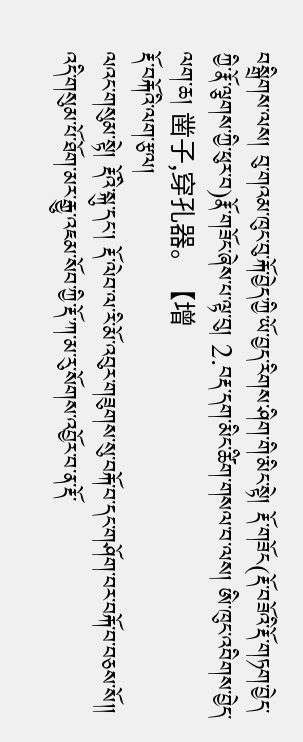བསྒྲིགས་ལས། བུ་གའམ་ཁུང་བུ་རྐོ་བྱེད་ཀྱི་ཡོ་བྱད་རིགས་ཤིག་གི་མིང་སྟེ། རྡོ་གཟོང(རྡོ་བཟོའི་རྡོ་གཏག་བྱེད་ཀྱི་རྣོ་ལྕགས་ཀྱི་ཕུར་བ)རྣོ་གཟོང་ཞེས་པ་ལྟ་བུ། 2.བརྡ་དག་མིང་ཚིག་གསལ་བ་ལས། ཨི་ཁུང་འབིགས་བྱེད་ལག་ཆ། 凿子,穿孔器。【增
རྡོ་བརྐོའི་ལག་རྩལ།
ལའང་གསུམ་སྟེ། རྡོའི་སྐུ་དང་། རྡོ་ལེབ་ལ་རི་མོ་འབུར་གཟུགས་སུ་བརྐོ་བ་དང་གཤོག་བར་བརྐོ་བ་བཅས་སོ།། འདི་གསུམ་པོ་ཐོག་མར་རྒྱུ་འཇམ་སོབ་ཀྱི་རྡོ་ཀ་མ་རུ་སོགས་འབྱོར་བ་ན་རྡོ་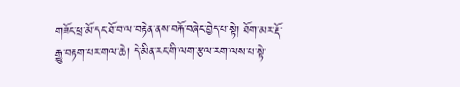གཟོང་ཕྲ་མོ་དང་ཐོ་བ་ལ་བརྟེན་ནས་བརྐོ་བཞེང་བྱེད་པ་སྟེ། ཐོག་མར་རྡོ་རྒྱུ་བརྟག་པར་གལ་ཆེ། དེ་མིན་རང་གི་ལག་རྩལ་རག་ལས་པ་སྟེ་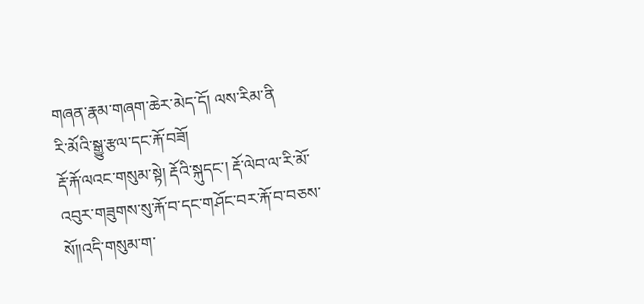གཞན་རྣམ་གཞག་ཆེར་མེད་དོ། ལས་རིམ་ནི
རི་མོའི་སྒྱུ་རྩལ་དང་རྐོ་བཟོ།
རྡོ་རྐོ་ལའང་གསུམ་སྟེ། རྡོའི་སྐུདང་། རྡོ་ལེབ་ལ་རི་མོ་འབུར་གཟུགས་སུ་རྐོ་བ་དང་གཤོང་བར་རྐོ་བ་བཅས་སོ།།འདི་གསུམ་ག་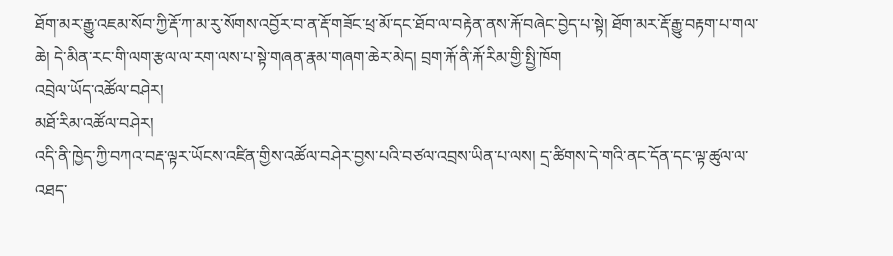ཐོག་མར་རྒྱུ་འཇམ་སོབ་ཀྱི་རྡོ་ཀ་མ་རུ་སོགས་འབྱོར་བ་ན་རྡོ་གཟོང་ཕྲ་མོ་དང་ཐོབ་ལ་བརྟེན་ནས་རྐོ་བཞེང་བྱེད་པ་སྟེ། ཐོག་མར་རྡོ་རྒྱུ་བརྟག་པ་གལ་ཆེ། དེ་མིན་རང་གི་ལག་རྩལ་ལ་རག་ལས་པ་སྟེ་གཞན་རྣམ་གཞག་ཆེར་མེད། བྲག་རྐོ་ནི་རྐོ་རིམ་གྱི་སྤྱི་ཁོག
འབྲེལ་ཡོད་འཚོལ་བཤེར།
མཐོ་རིམ་འཚོལ་བཤེར།
འདི་ནི་ཁྱེད་ཀྱི་བཀའ་བརྡ་ལྟར་ཡོངས་འཛིན་གྱིས་འཚོལ་བཤེར་བྱས་པའི་བཙལ་འབྲས་ཡིན་པ་ལས། དྲ་ཚིགས་དེ་གའི་ནང་དོན་དང་ལྟ་ཚུལ་ལ་འཐད་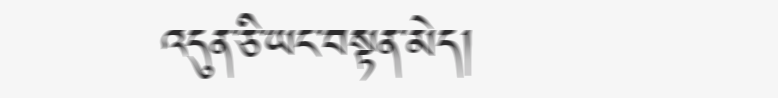འདུན་ཅི་ཡང་བསྟན་མེད།